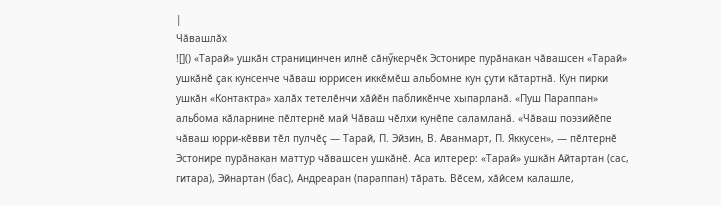|
Чӑвашлӑх
![]() «Тарай» ушкӑн страницинчен илнӗ сӑнӳкерчӗк Эстонире пурӑнакан чӑвашсен «Тарай» ушкӑнӗ ҫак кунсенче чӑваш юррисен иккӗмӗш альбомне кун ҫути кӑтартнӑ. Кун пирки ушкӑн «Контактра» халӑх тетелӗнчи хӑйӗн пабликӗнче хыпарланӑ. «Пуш Параппан» альбома кӑларнине пӗлтернӗ май Чӑваш чӗлхи кунӗпе саламланӑ. «Чӑваш поэзийӗпе чӑваш юрри-кӗвви тӗл пулчӗҫ — Тарай, П. Эйзин, В. Аванмарт, П. Яккусен», — пӗлтернӗ Эстонире пурӑнакан маттур чӑвашсен ушкӑнӗ. Аса илтерер: «Тарай» ушкӑн Айтартан (сас, гитара), Эйнартан (бас), Андреаран (параппан) тӑрать. Вӗсем, хӑйсем калашле,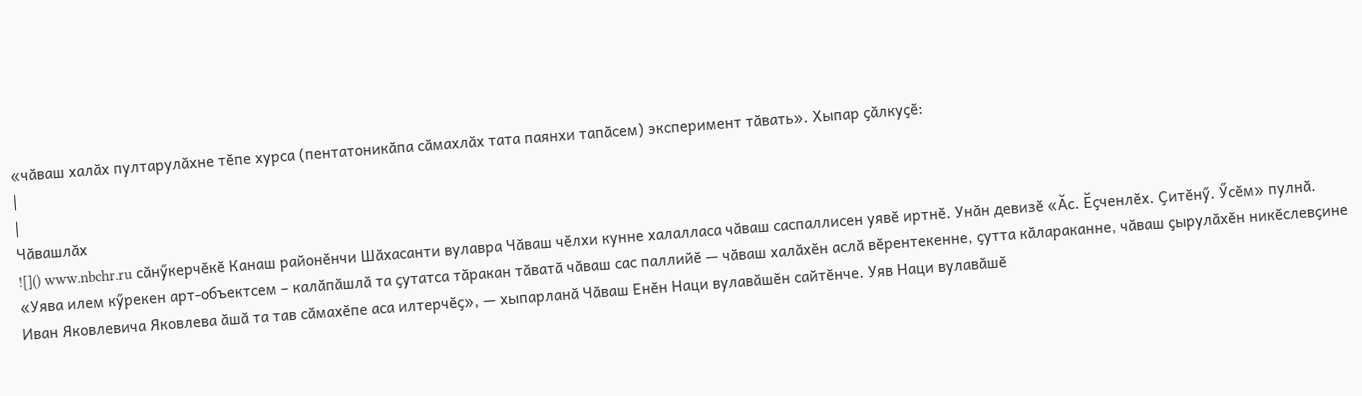«чӑваш халӑх пултарулӑхне тӗпе хурса (пентатоникӑпа сӑмахлӑх тата паянхи тапӑсем) эксперимент тӑвать». Хыпар ҫӑлкуҫӗ:
|
|
Чӑвашлӑх
![]() www.nbchr.ru сӑнӳкерчӗкӗ Канаш районӗнчи Шӑхасанти вулавра Чӑваш чӗлхи кунне халалласа чӑваш саспаллисен уявӗ иртнӗ. Унӑн девизӗ «Ӑс. Ӗҫченлӗх. Ҫитӗнӳ. Ӳсӗм» пулнӑ. «Уява илем кӳрекен арт-объектсем – калӑпӑшлӑ та ҫутатса тӑракан тӑватӑ чӑваш сас паллийӗ — чӑваш халӑхӗн аслӑ вӗрентекенне, ҫутта кӑлараканне, чӑваш ҫырулӑхӗн никӗслевҫине Иван Яковлевича Яковлева ӑшӑ та тав сӑмахӗпе аса илтерчӗҫ», — хыпарланӑ Чӑваш Енӗн Наци вулавӑшӗн сайтӗнче. Уяв Наци вулавӑшӗ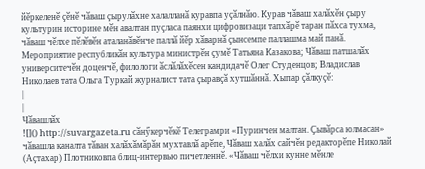йӗркеленӗ ҫӗнӗ чӑваш ҫырулӑхне халалланӑ куравпа уҫӑлнӑю. Курав чӑваш халӑхӗн ҫыру культурин историне мӗн авалтан пуҫласа паянхи цифровизаци тапхӑрӗ таран пӑхса тухма, чӑваш чӗлхе пӗлӗвӗн аталанӑвӗнче паллӑ йӗр хӑварнӑ ҫынсемпе паллашма май панӑ. Мероприятие республикӑн культура министрӗн ҫумӗ Татьяна Казакова; Чӑваш патшалӑх университечӗн доценчӗ, филологи ӑслӑлӑхӗсен кандидачӗ Олег Студенцов; Владислав Николаев тата Ольга Туркай журналист тата ҫыравҫӑ хутшӑннӑ. Хыпар ҫӑлкуҫӗ:
|
|
Чӑвашлӑх
![]() http://suvargazeta.ru сӑнӳкерчӗкӗ Телеграмри «Пуринчен малтан. Ҫывӑрса юлмасан» чӑвашла каналта тӑван халӑхӑмӑрӑн мухтавлӑ арӗпе, Чӑваш халӑх сайчӗн редакторӗпе Николай (Аҫтахар) Плотниковпа блиц-интервью пичетленнӗ. «Чӑваш чӗлхи кунне мӗнле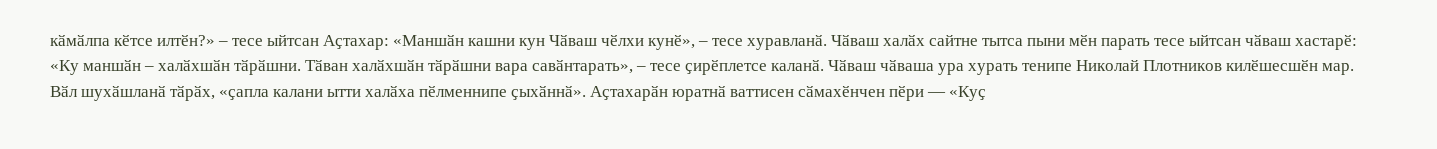кӑмӑлпа кӗтсе илтӗн?» – тесе ыйтсан Аҫтахар: «Маншӑн кашни кун Чӑваш чӗлхи кунӗ», – тесе хуравланӑ. Чӑваш халӑх сайтне тытса пыни мӗн парать тесе ыйтсан чӑваш хастарӗ: «Ку маншӑн – халӑхшӑн тӑрӑшни. Тӑван халӑхшӑн тӑрӑшни вара савӑнтарать», – тесе ҫирӗплетсе каланӑ. Чӑваш чӑваша ура хурать тенипе Николай Плотников килӗшесшӗн мар. Вӑл шухӑшланӑ тӑрӑх, «ҫапла калани ытти халӑха пӗлменнипе ҫыхӑннӑ». Аҫтахарӑн юратнӑ ваттисен сӑмахӗнчен пӗри — «Куҫ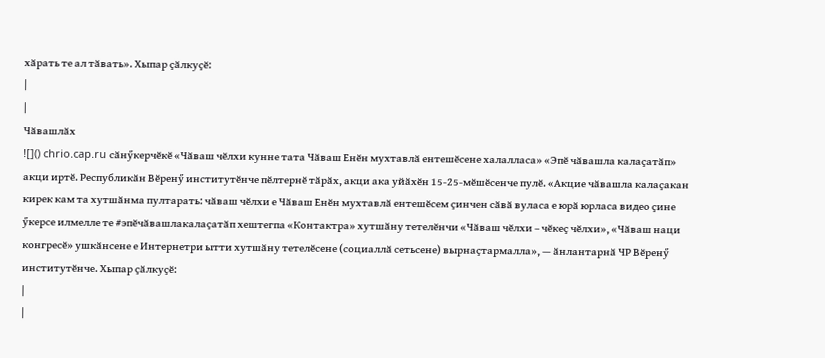хӑрать те ал тӑвать». Хыпар ҫӑлкуҫӗ:
|
|
Чӑвашлӑх
![]() chrio.cap.ru сӑнӳкерчӗкӗ «Чӑваш чӗлхи кунне тата Чӑваш Енӗн мухтавлӑ ентешӗсене халалласа» «Эпӗ чӑвашла калаҫатӑп» акци иртӗ. Республикӑн Вӗренӳ институтӗнче пӗлтернӗ тӑрӑх, акци ака уйӑхӗн 15-25-мӗшӗсенче пулӗ. «Акцие чӑвашла калаҫакан кирек кам та хутшӑнма пултарать: чӑваш чӗлхи е Чӑваш Енӗн мухтавлӑ ентешӗсем ҫинчен сӑвӑ вуласа е юрӑ юрласа видео ҫине ӳкерсе илмелле те #эпӗчӑвашлакалаҫатӑп хештегпа «Контактра» хутшӑну тетелӗнчи «Чӑваш чӗлхи – чӗкеҫ чӗлхи», «Чӑваш наци конгресӗ» ушкӑнсене е Интернетри ытти хутшӑну тетелӗсене (социаллӑ сетьсене) вырнаҫтармалла», — ӑнлантарнӑ ЧР Вӗренӳ институтӗнче. Хыпар ҫӑлкуҫӗ:
|
|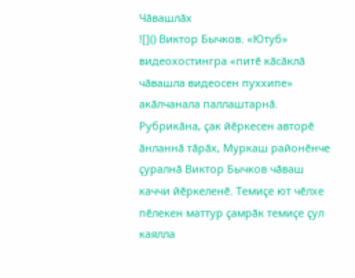Чӑвашлӑх
![]() Виктор Бычков. «Ютуб» видеохостингра «питӗ кӑсӑклӑ чӑвашла видеосен пуххипе» акӑлчанала паллаштарнӑ. Рубрикӑна, ҫак йӗркесен авторӗ ӑнланнӑ тӑрӑх, Муркаш районӗнче ҫуралнӑ Виктор Бычков чӑваш каччи йӗркеленӗ. Темиҫе ют чӗлхе пӗлекен маттур ҫамрӑк темиҫе ҫул каялла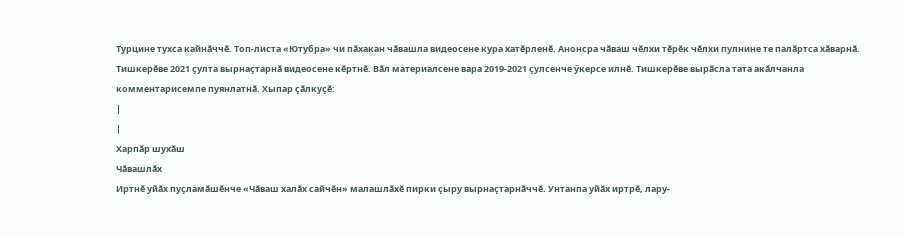Турцине тухса кайнӑччӗ. Топ-листа «Ютубра» чи пӑхакан чӑвашла видеосене кура хатӗрленӗ. Анонсра чӑваш чӗлхи тӗрӗк чӗлхи пулнине те палӑртса хӑварнӑ. Тишкерӗве 2021 ҫулта вырнаҫтарнӑ видеосене кӗртнӗ. Вӑл материалсене вара 2019-2021 ҫулсенче ӳкерсе илнӗ. Тишкерӗве вырӑсла тата акӑлчанла комментарисемпе пуянлатнӑ. Хыпар ҫӑлкуҫӗ:
|
|
Харпӑр шухӑш
Чӑвашлӑх
Иртнӗ уйӑх пуҫламӑшӗнче «Чӑваш халӑх сайчӗн» малашлӑхӗ пирки ҫыру вырнаҫтарнӑччӗ. Унтанпа уйӑх иртрӗ, лару-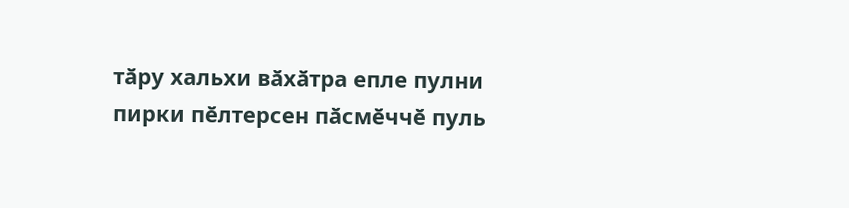тӑру хальхи вӑхӑтра епле пулни пирки пӗлтерсен пӑсмӗччӗ пуль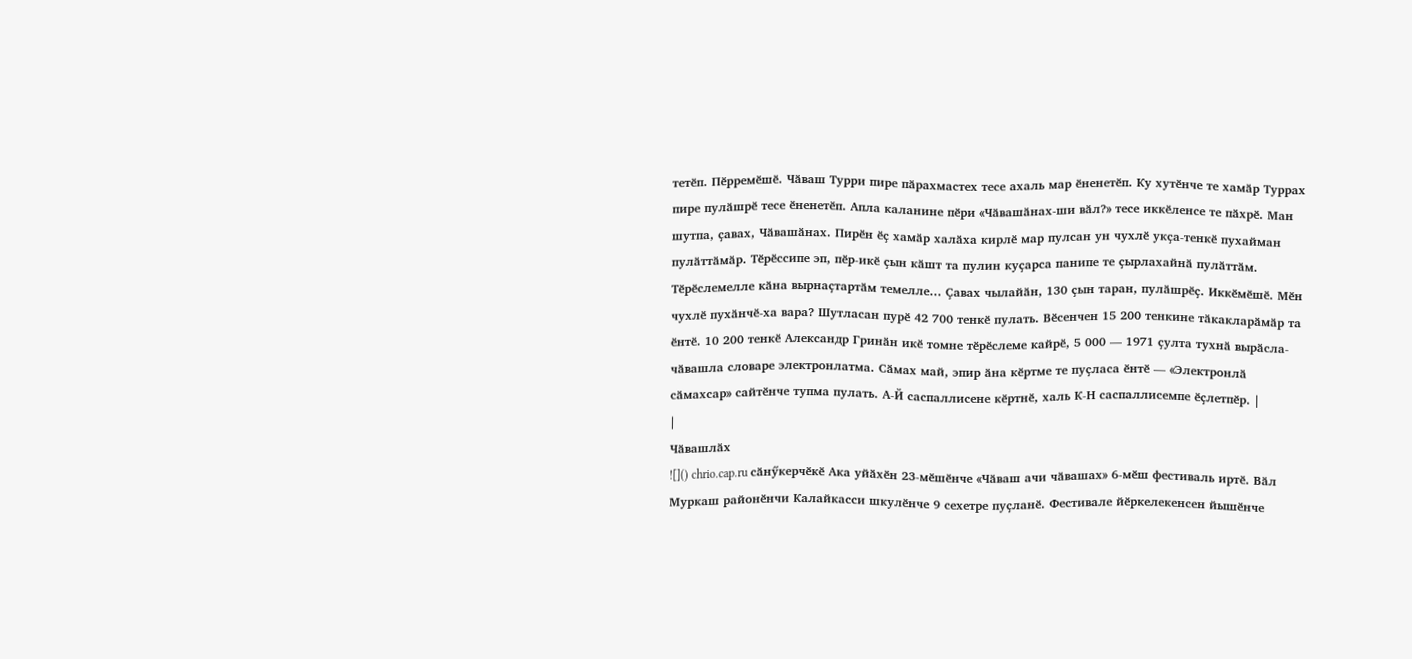тетӗп. Пӗрремӗшӗ. Чӑваш Турри пире пӑрахмастех тесе ахаль мар ӗненетӗп. Ку хутӗнче те хамӑр Туррах пире пулӑшрӗ тесе ӗненетӗп. Апла каланине пӗри «Чӑвашӑнах-ши вӑл?» тесе иккӗленсе те пӑхрӗ. Ман шутпа, ҫавах, Чӑвашӑнах. Пирӗн ӗҫ хамӑр халӑха кирлӗ мар пулсан ун чухлӗ укҫа-тенкӗ пухайман пулӑттӑмӑр. Тӗрӗссипе эп, пӗр-икӗ ҫын кӑшт та пулин куҫарса панипе те ҫырлахайнӑ пулӑттӑм. Тӗрӗслемелле кӑна вырнаҫтартӑм темелле… Ҫавах чылайӑн, 130 ҫын таран, пулӑшрӗҫ. Иккӗмӗшӗ. Мӗн чухлӗ пухӑнчӗ-ха вара? Шутласан пурӗ 42 700 тенкӗ пулать. Вӗсенчен 15 200 тенкине тӑкакларӑмӑр та ӗнтӗ. 10 200 тенкӗ Александр Гринӑн икӗ томне тӗрӗслеме кайрӗ, 5 000 — 1971 ҫулта тухнӑ вырӑсла-чӑвашла словаре электронлатма. Сӑмах май, эпир ӑна кӗртме те пуҫласа ӗнтӗ — «Электронлӑ сӑмахсар» сайтӗнче тупма пулать. А-Й саспаллисене кӗртнӗ, халь К-Н саспаллисемпе ӗҫлетпӗр. |
|
Чӑвашлӑх
![]() chrio.cap.ru сӑнӳкерчӗкӗ Ака уйӑхӗн 23-мӗшӗнче «Чӑваш ачи чӑвашах» 6-мӗш фестиваль иртӗ. Вӑл Муркаш районӗнчи Калайкасси шкулӗнче 9 сехетре пуҫланӗ. Фестивале йӗркелекенсен йышӗнче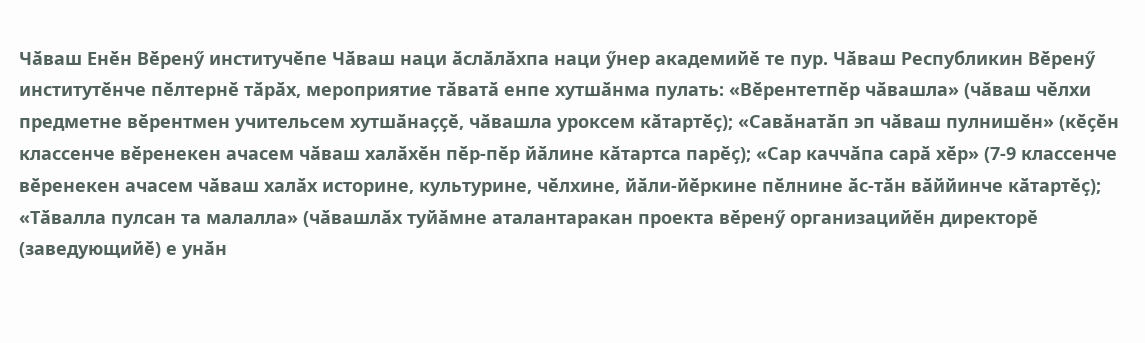Чӑваш Енӗн Вӗренӳ институчӗпе Чӑваш наци ӑслӑлӑхпа наци ӳнер академийӗ те пур. Чӑваш Республикин Вӗренӳ институтӗнче пӗлтернӗ тӑрӑх, мероприятие тӑватӑ енпе хутшӑнма пулать: «Вӗрентетпӗр чӑвашла» (чӑваш чӗлхи предметне вӗрентмен учительсем хутшӑнаҫҫӗ, чӑвашла уроксем кӑтартӗҫ); «Савӑнатӑп эп чӑваш пулнишӗн» (кӗҫӗн классенче вӗренекен ачасем чӑваш халӑхӗн пӗр-пӗр йӑлине кӑтартса парӗҫ); «Сар каччӑпа сарӑ хӗр» (7-9 классенче вӗренекен ачасем чӑваш халӑх историне, культурине, чӗлхине, йӑли-йӗркине пӗлнине ӑс-тӑн вӑййинче кӑтартӗҫ); «Тӑвалла пулсан та малалла» (чӑвашлӑх туйӑмне аталантаракан проекта вӗренӳ организацийӗн директорӗ (заведующийӗ) е унӑн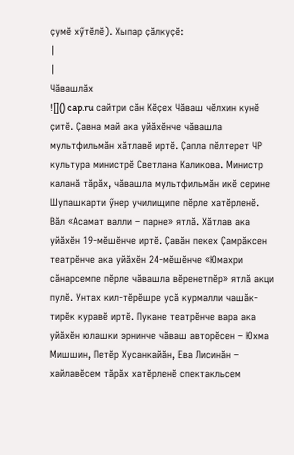ҫумӗ хӳтӗлӗ). Хыпар ҫӑлкуҫӗ:
|
|
Чӑвашлӑх
![]() cap.ru сайтри сӑн Кӗҫех Чӑваш чӗлхин кунӗ ҫитӗ. Ҫавна май ака уйӑхӗнче чӑвашла мультфильмӑн хӑтлавӗ иртӗ. Ҫапла пӗлтерет ЧР культура министрӗ Светлана Каликова. Министр каланӑ тӑрӑх, чӑвашла мультфильмӑн икӗ серине Шупашкарти ӳнер училищипе пӗрле хатӗрленӗ. Вӑл «Асамат валли – парне» ятлӑ. Хӑтлав ака уйӑхӗн 19-мӗшӗнче иртӗ. Ҫавӑн пекех Ҫамрӑксен театрӗнче ака уйӑхӗн 24-мӗшӗнче «Юмахри сӑнарсемпе пӗрле чӑвашла вӗренетпӗр» ятлӑ акци пулӗ. Унтах кил-тӗрӗшре усӑ курмалли чашӑк-тирӗк куравӗ иртӗ. Пукане театрӗнче вара ака уйӑхӗн юлашки эрнинче чӑваш авторӗсен – Юхма Мишшин, Петӗр Хусанкайӑн, Ева Лисинӑн – хайлавӗсем тӑрӑх хатӗрленӗ спектакльсем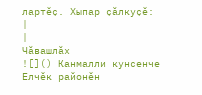лартӗҫ. Хыпар ҫӑлкуҫӗ:
|
|
Чӑвашлӑх
![]() Канмалли кунсенче Елчӗк районӗн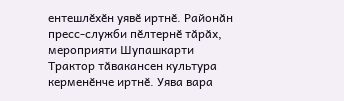ентешлӗхӗн уявӗ иртнӗ. Районӑн пресс-служби пӗлтернӗ тӑрӑх, мероприяти Шупашкарти Трактор тӑвакансен культура керменӗнче иртнӗ. Уява вара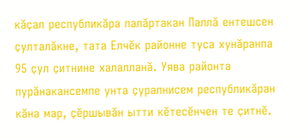кӑҫал республикӑра палӑртакан Паллӑ ентешсен ҫулталӑкне, тата Елчӗк районне туса хунӑранпа 95 ҫул ҫитнине халалланӑ. Уява районта пурӑнакансемпе унта ҫуралнисем республикӑран кӑна мар, ҫӗршывӑн ытти кӗтесӗнчен те ҫитнӗ.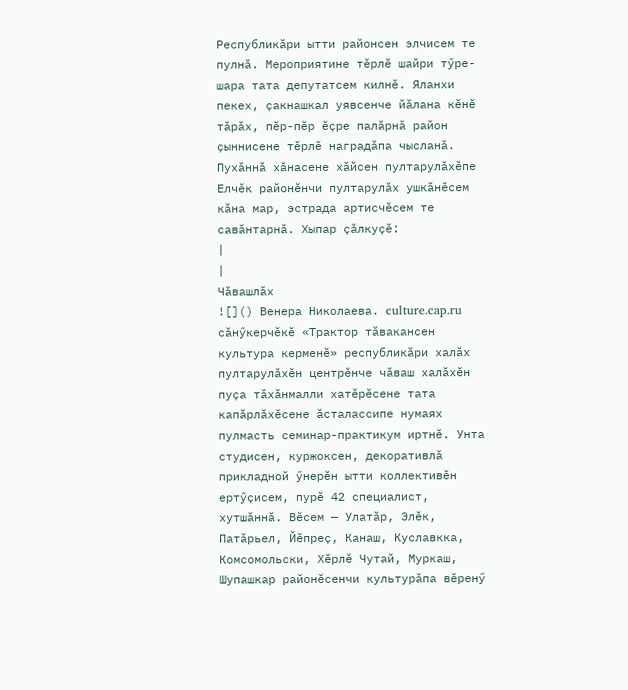Республикӑри ытти районсен элчисем те пулнӑ. Мероприятине тӗрлӗ шайри тӳре-шара тата депутатсем килнӗ. Яланхи пекех, ҫакнашкал уявсенче йӑлана кӗнӗ тӑрӑх, пӗр-пӗр ӗҫре палӑрнӑ район ҫыннисене тӗрлӗ наградӑпа чысланӑ. Пухӑннӑ хӑнасене хӑйсен пултарулӑхӗпе Елчӗк районӗнчи пултарулӑх ушкӑнӗсем кӑна мар, эстрада артисчӗсем те савӑнтарнӑ. Хыпар ҫӑлкуҫӗ:
|
|
Чӑвашлӑх
![]() Венера Николаева. culture.cap.ru сӑнӳкерчӗкӗ «Трактор тӑвакансен культура керменӗ» республикӑри халӑх пултарулӑхӗн центрӗнче чӑваш халӑхӗн пуҫа тӑхӑнмалли хатӗрӗсене тата капӑрлӑхӗсене ӑсталассипе нумаях пулмасть семинар-практикум иртнӗ. Унта студисен, куржоксен, декоративлӑ прикладной ӳнерӗн ытти коллективӗн ертӳҫисем, пурӗ 42 специалист, хутшӑннӑ. Вӗсем — Улатӑр, Элӗк, Патӑрьел, Йӗпреҫ, Канаш, Куславкка, Комсомольски, Хӗрлӗ Чутай, Муркаш, Шупашкар районӗсенчи культурӑпа вӗренӳ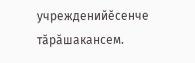учрежденийӗсенче тӑрӑшакансем.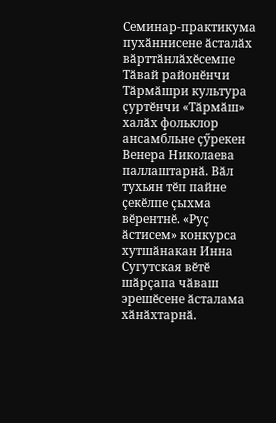Семинар-практикума пухӑннисене ӑсталӑх вӑрттӑнлӑхӗсемпе Тӑвай районӗнчи Тӑрмӑшри культура ҫуртӗнчи «Тӑрмӑш» халӑх фольклор ансамбльне ҫӳрекен Венера Николаева паллаштарнӑ. Вӑл тухьян тӗп пайне ҫекӗлпе ҫыхма вӗрентнӗ. «Руҫ ӑстисем» конкурса хутшӑнакан Инна Сугутская вӗтӗ шӑрҫапа чӑваш эрешӗсене ӑсталама хӑнӑхтарнӑ.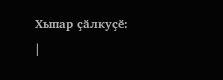Хыпар ҫӑлкуҫӗ:
|